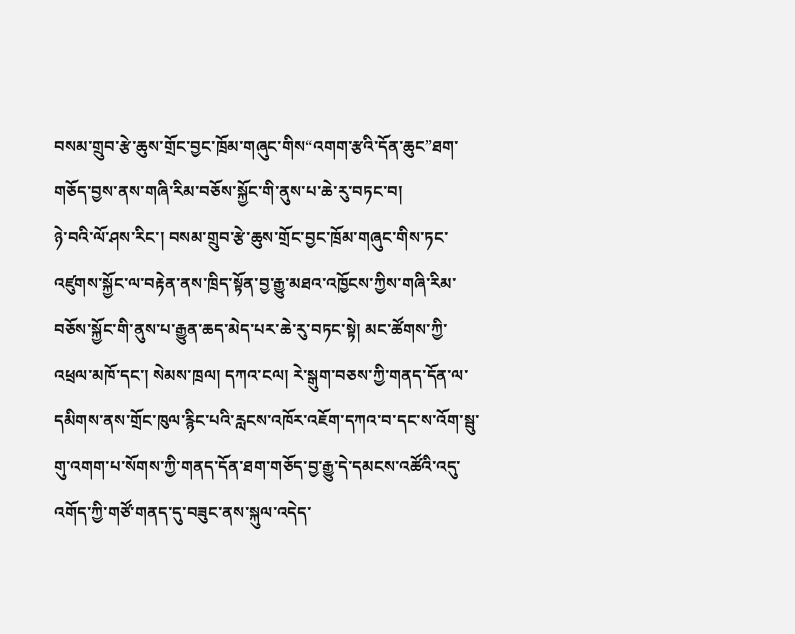བསམ་གྲུབ་རྩེ་ཆུས་གྲོང་བྱང་ཁྲོམ་གཞུང་གིས“འགག་རྩའི་དོན་ཆུང”ཐག་གཅོད་བྱས་ནས་གཞི་རིམ་བཅོས་སྐྱོང་གི་ནུས་པ་ཆེ་རུ་བཏང་བ།
ཉེ་བའི་ལོ་ཤས་རིང་། བསམ་གྲུབ་རྩེ་ཆུས་གྲོང་བྱང་ཁྲོམ་གཞུང་གིས་ཏང་འཛུགས་སྐྱོང་ལ་བརྟེན་ནས་ཁྲིད་སྟོན་བྱ་རྒྱུ་མཐའ་འཁྱོངས་ཀྱིས་གཞི་རིམ་བཅོས་སྐྱོང་གི་ནུས་པ་རྒྱུན་ཆད་མེད་པར་ཆེ་རུ་བཏང་སྟེ། མང་ཚོགས་ཀྱི་འཕྲལ་མཁོ་དང་། སེམས་ཁྲལ། དཀའ་ངལ། རེ་སྒུག་བཅས་ཀྱི་གནད་དོན་ལ་དམིགས་ནས་གྲོང་ཁུལ་རྙིང་པའི་རླངས་འཁོར་འཇོག་དཀའ་བ་དང་ས་འོག་སྦུ་གུ་འགག་པ་སོགས་ཀྱི་གནད་དོན་ཐག་གཅོད་བྱ་རྒྱུ་དེ་དམངས་འཚོའི་འདུ་འགོད་ཀྱི་གཙོ་གནད་དུ་བཟུང་ནས་སྐུལ་འདེད་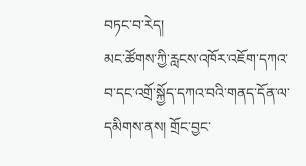བཏང་བ་རེད།
མང་ཚོགས་ཀྱི་རླངས་འཁོར་འཇོག་དཀའ་བ་དང་འགྲོ་སྐྱོད་དཀའ་བའི་གནད་དོན་ལ་དམིགས་ནས། གྲོང་བྱང་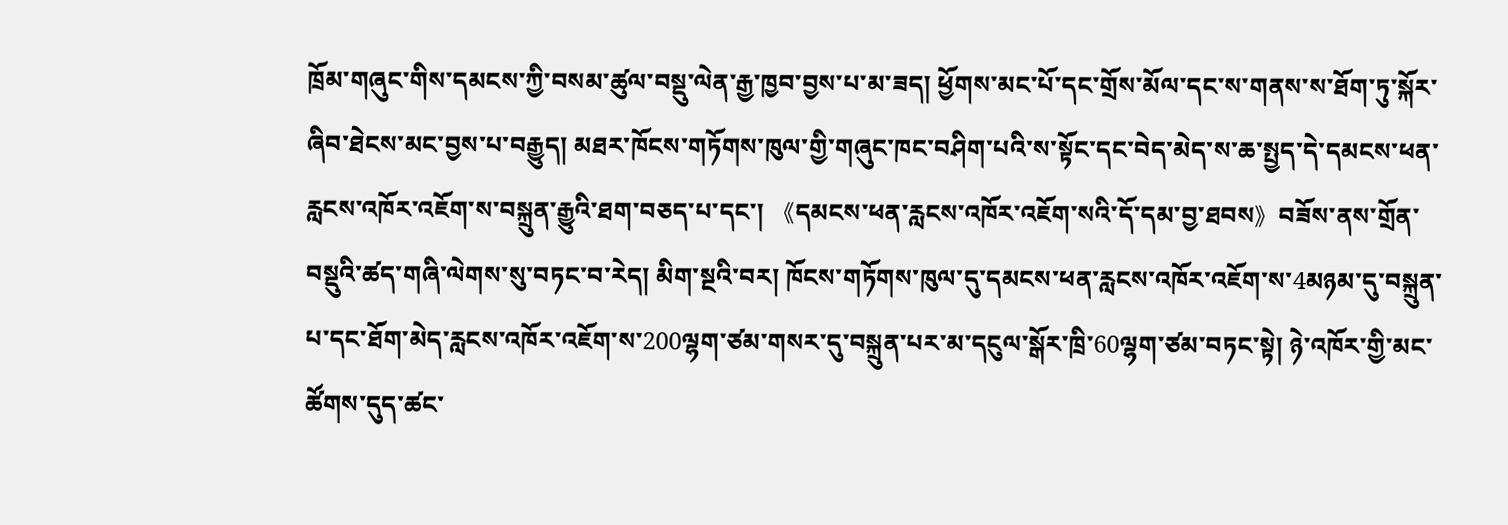ཁྲོམ་གཞུང་གིས་དམངས་ཀྱི་བསམ་ཚུལ་བསྡུ་ལེན་རྒྱ་ཁྱབ་བྱས་པ་མ་ཟད། ཕྱོགས་མང་པོ་དང་གྲོས་མོལ་དང་ས་གནས་ས་ཐོག་ཏུ་སྐོར་ཞིབ་ཐེངས་མང་བྱས་པ་བརྒྱུད། མཐར་ཁོངས་གཏོགས་ཁུལ་གྱི་གཞུང་ཁང་བཤིག་པའི་ས་སྟོང་དང་བེད་མེད་ས་ཆ་སྤྱད་དེ་དམངས་ཕན་རླངས་འཁོར་འཇོག་ས་བསྐྲུན་རྒྱུའི་ཐག་བཅད་པ་དང་། 《དམངས་ཕན་རླངས་འཁོར་འཇོག་སའི་དོ་དམ་བྱ་ཐབས》བཟོས་ནས་གྲོན་བསྡུའི་ཚད་གཞི་ལེགས་སུ་བཏང་བ་རེད། མིག་སྔའི་བར། ཁོངས་གཏོགས་ཁུལ་དུ་དམངས་ཕན་རླངས་འཁོར་འཇོག་ས་4མཉམ་དུ་བསྐྲུན་པ་དང་ཐོག་མེད་རླངས་འཁོར་འཇོག་ས་200ལྷག་ཙམ་གསར་དུ་བསྐྲུན་པར་མ་དངུལ་སྒོར་ཁྲི་60ལྷག་ཙམ་བཏང་སྟེ། ཉེ་འཁོར་གྱི་མང་ཚོགས་དུད་ཚང་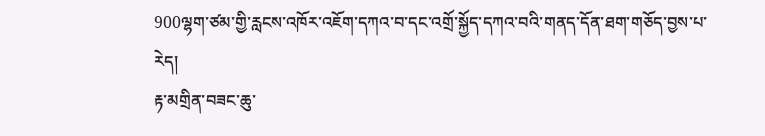900ལྷག་ཙམ་གྱི་རླངས་འཁོར་འཇོག་དཀའ་བ་དང་འགྲོ་སྐྱོད་དཀའ་བའི་གནད་དོན་ཐག་གཅོད་བྱས་པ་རེད།
རྟ་མགྲིན་བཟང་ཆུ་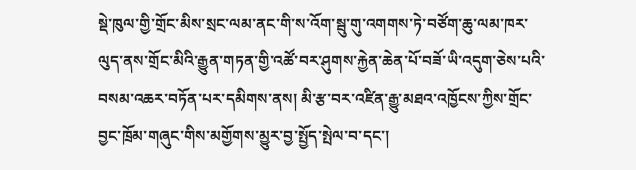སྡེ་ཁུལ་གྱི་གྲོང་མིས་སྲང་ལམ་ནང་གི་ས་འོག་སྦུ་གུ་འགགས་ཏེ་བཙོག་ཆུ་ལམ་ཁར་ལུད་ནས་གྲོང་མིའི་རྒྱུན་གཏན་གྱི་འཚོ་བར་ཤུགས་རྐྱེན་ཆེན་པོ་བཟོ་ཡི་འདུག་ཅེས་པའི་བསམ་འཆར་བཏོན་པར་དམིགས་ནས། མི་རྩ་བར་འཛིན་རྒྱུ་མཐའ་འཁྱོངས་ཀྱིས་གྲོང་བྱང་ཁྲོམ་གཞུང་གིས་མགྱོགས་མྱུར་བྱ་སྤྱོད་སྤེལ་བ་དང་།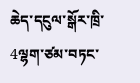ཆེད་དངུལ་སྒོར་ཁྲི་4ལྷག་ཙམ་བཏང་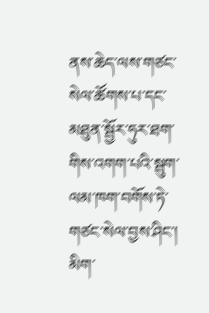ནས་ཆེད་ལས་གཙང་སེལ་ཚོགས་པ་དང་མཐུན་སྦྱོར་ཧུར་ཐག་གིས་འགག་པའི་སྦུག་ལམ་ཁག་བགོས་ཏེ་གཙང་སེལ་བྱས་ཤིང་། མིག་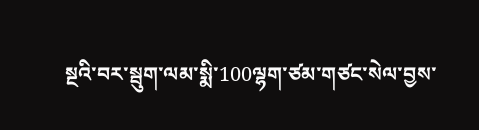སྔའི་བར་སྦུག་ལམ་སྨི་100ལྷག་ཙམ་གཙང་སེལ་བྱས་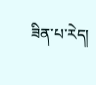ཟིན་པ་རེད།